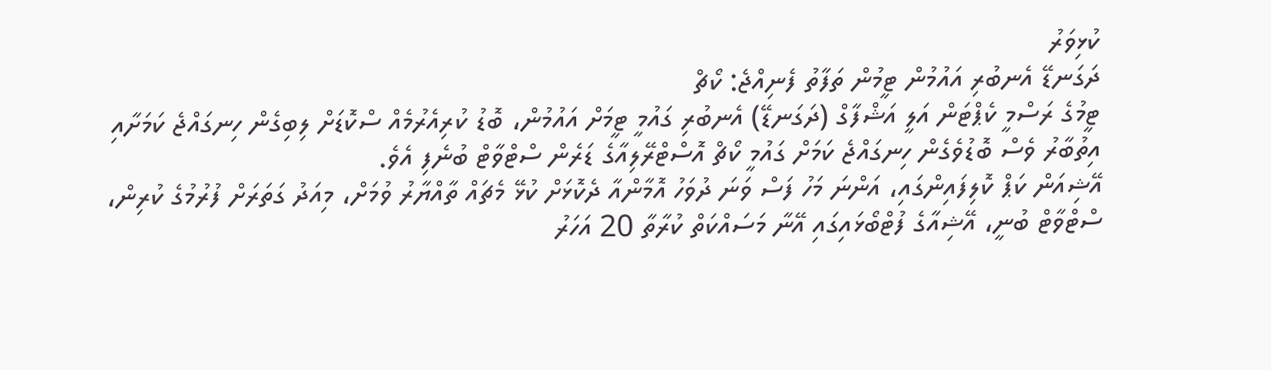ކުޅިވަރު
ދަގަނޑޭ އެނބުރި އައުމުން ޓީމުން ތަފާތު ފެނިއްޖެ: ކޯޗް
ޓީމުގެ ރަސްމީ ކެޕްޓަން އަލީ އަޝްފާގް (ދަގަނޑޭ) އެނބުރި ގައުމީ ޓީމަށް އައުމުން، ބޮޑު ކުރިއެރުމެއް ސްކޮޑަށް ލިބިގެން ހިނގައްޖެ ކަމަށާއި އިތުބާރު ވެސް ބޮޑުވެގެން ހިނގައްޖެ ކަމަށް ގައުމީ ކޯޗް އޮސްޓްރޭލިއާގެ ޑަރެން ސްޓްވާޓް ބުނެފި އެވެ.
އޭޝިއަން ކަޕް ކޮލިފައިންގައި، އަންނަ މަހު ފަސް ވަނަ ދުވަހު އޮމާންއާ ދެކޮޅަށް ކުޅޭ މެޗައް ތާއްޔާރު ވުމަށް، މިއަދު ގަތަރަށް ފުރުމުގެ ކުރިން، ސްޓްވާޓް ބުނީ، އޭޝިއާގެ ފުޓްބޯޅައިގައި އޭނާ މަސައްކަތް ކުރާތާ 20 އަހަރު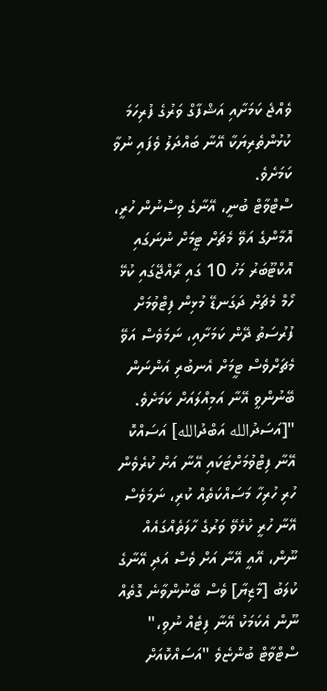ވެއްޖެ ކަމަށާއި އަޝްފާގް ވަރުގެ ފުރިހަމަ ކުޅުންތެރިޔަކާ އޭނާ ބައްދަލު ވެފައި ނުވާ ކަމަށެވެ.
ސްޓްވާޓް ބުނީ، އޭނާގެ ވިސްނުން ހުރީ، އޮމާންގެ އަވޭ މެޗަށް ޓީމަށް ނުނަގައި އޮކްޓޫބަރު މަހު 10 ގައި ރާއްޖޭގައި ކުޅޭ ހޯމް މެޗަށް ދަގަނޑޭ މުޅިން ފިޓްވުމަށް ފުރުސަތު ދޭން ކަމަށާއި، ނަމަވެސް އަވޭ މެޗަށްވެސް ޓީމަށް އެނބުރި އަންނަން ބޭނުންވީ އޭނާ އަމިއްލައަށް ކަމަށެވެ.
"[އަސަދުالله އަބްދުالله] އަސައްކޮ އޭނާ ފިޓްވުމަށްޓަކައި އޭނާ އަށް ކުރެވެން ހުރި ހުރިހާ މަސައްކަތެއް ކުރި، ނަމަވެސް އޭނާ ހުރީ ކުޅެވޭ ވަރުގެ ހާލަތެއްގައެއް ނޫން، އޭއީ އޭނާ އަށް ވެސް އަދި އޭނާގެ ކުލަބު [މާޒިޔާ] ވެސް ބޭނުންވާނެ ގޮތެއް ނޫން އެކަމަކު އޭނާ ފިޓެއް ނުވި،" ސްޓްވާޓް ބުންޏެވެ "އަސައްކޮއަށް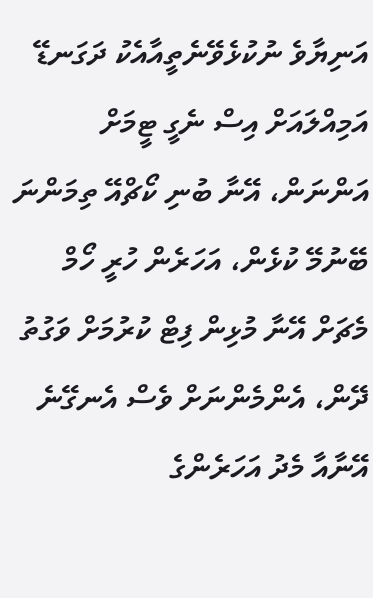އަނިޔާވެ ނުކުޅެވޭނެތީއާއެކު ދަގަނޑޭ އަމިއްލައަށް އިސް ނެގީ ޓީމަށް އަންނަން، އޭނާ ބުނި ކޯޗްއޭ ތިމަންނަ ބޭނުމޭ ކުޅެން، އަހަރެން ހުރީ ހޯމް މެޗަށް އޭނާ މުޅިން ފިޓް ކުރުމަށް ވަގުތު ދޭން، އެންމެންނަށް ވެސް އެނގޭނެ އޭނާއާ މެދު އަހަރެންގެ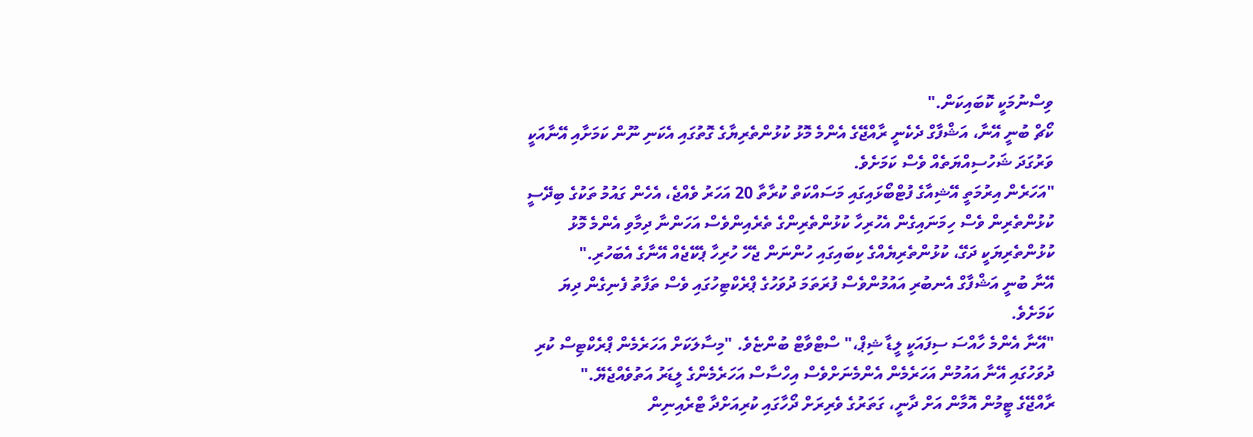ވިސްނުމަކީ ކޮބައިކަން."
ކޯޗް ބުނީ އޭނާ، އަޝްފާގް ދެކެނީ ރާއްޖޭގެ އެންމެ މޮޅު ކުޅުންތެރިޔާގެ ގޮތުގައި އެކަނި ނޫން ކަމަށާއި އޭނާއަކީ ވަރުގަދަ ޝަހުސިއްޔަތެއް ވެސް ކަމަށެވެ.
"އަހަރެން އިރުމަތީ އޭޝިއާގެ ފުޓްބޯޅައިގައި މަސައްކަތް ކުރާތާ 20 އަހަރު ވެއްޖެ، އެހެން ގައުމު ތަކުގެ ބިދޭސީ ކުޅުންތެރިން ވެސް ހިމަނައިގެން އެހުރިހާ ކުޅުންތެރިންގެ ތެރެއިންވެސް އަހަންނާ ދިމާވި އެންމެ މޮޅު ކުޅުންތެރިޔަކީ ދަގޭ، ކުޅުންތެރިޔެއްގެ ކިބައިގައި ހުންނަން ޖެހޭ ހުރިހާ ޕެކޭޖެއް އޭނާގެ އެބަހުރި."
އޭނާ ބުނީ އަޝްފާގް އެނބުރި އައުމުންވެސް ފުރަތަމަ ދުވަހުގެ ޕްރެކްޓިހުގައި ވެސް ތަފާތު ފެނިގެން ދިޔަ ކަމަށެވެ.
"އޭނާ އެންމެ ހާއްސަ ސިފައަކީ ލީޑާ ޝިޕް،" ސްޓްވާޓް ބުންޏެވެ. "މިސާލަކަށް އަހަރެމެން ޕްރެކްޓިސް ކުރި ދުވަހުގައި އޭނާ އައުމުން އަހަރެމެން އެންމެނަށްވެސް އިހްސާސް އަހަރެމެންގެ ލީޑަރު އަތުވެއްޖެޔޭ."
ރާއްޖޭގެ ޓީމުން އޮމާން އަށް ދާނީ، ގަތަރުގެ ވެރިރަށް ދޯހާގައި ކުރިއަށްދާ ޓްރެއިނިން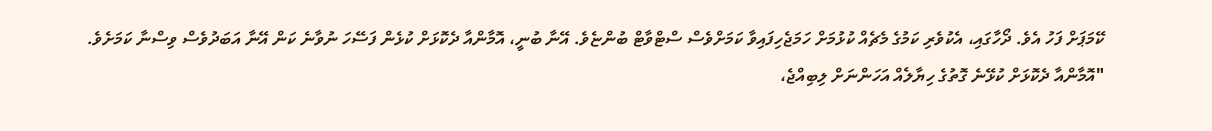ކޭމަޕަށް ފަހު އެވެ. ދޯހާގައި، އެކުވެރި ކަމުގެ މެޗެއް ކުޅުމަށް ހަމަޖެހިފައިވާ ކަމަށްވެސް ސްޓްވާޓް ބުންޏެވެ. އޭނާ ބުނީ، އޮމާންއާ ދެކޮޅަށް ކުޅެން ފަސޭހަ ނުވާނެ ކަން އޭނާ އަބަދުވެސް ވިސްނާ ކަމަށެވެ.
"އޮމާންއާ ދެކޮޅަށް ކުޅޭނެ ގޮތުގެ ހިޔާލެއް އަހަންނަށް ލިބިއްޖެ،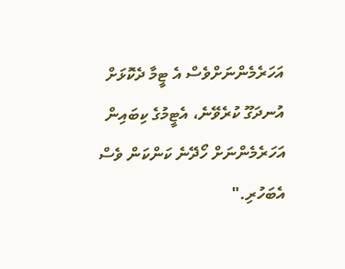އަހަރެމެންނަށްވެސް އެ ޓީމާ ދެކޮޅަށް އުނދަގޫ ކުރެވޭނެ، އެޓީމުގެ ކިބައިން އަހަރެމެންނަށް ހޯދޭނެ ކަންކަން ވެސް އެބަހުރި."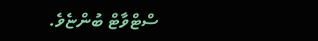ސްޓްވާޓް ބުންޏެވެ.